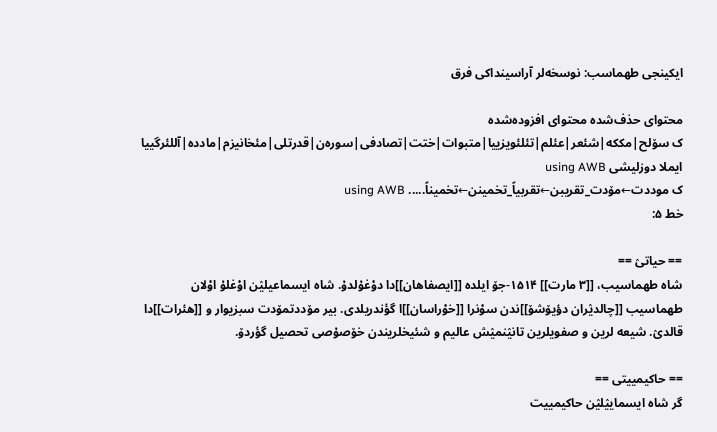ایکینجی طهماسب: نوسخه‌لر آراسینداکی فرق

محتوای حذف‌شده محتوای افزوده‌شده
ک سۆلح|مککه|شئعر|عئلم|تئلئویزییا|متبوات|ختت|تصادفی|سوره‌ن|قدرتلی|مئخانیزم|مادده|آللئرگییا ایملا دوزلیشی using AWB
ک موددت←مۆدت_تقریبن←تقربیاً_تخمینن←تخمیناً..... using AWB
خط ۵:

== حیاتیٛ ==
شاه طهماسیب، [[۳ مارت]] ۱۵۱۴-جۆ ایلده [[ایصفاهان]]دا دوْغۇلدۇ. شاه ایسماعیلیٛن اوْغلۇ اوْلان طهماسیب [[چالدیٛران دؤیۆشۆ]]ندن سوْنرا [[خوْراسان]]ا گؤندریلدی. بیر مۆددتمۆدت سبزیوار و [[هئرات]]دا قالدیٛ. شیعه لرین و صفویلرین تانیٛنمیٛش عالیم و شئیخلریندن خۆصۇصی تحصیل گؤردۆ.

== حاکیمییتی ==
گر شاه ایسماییٛلیٛن حاکیمییت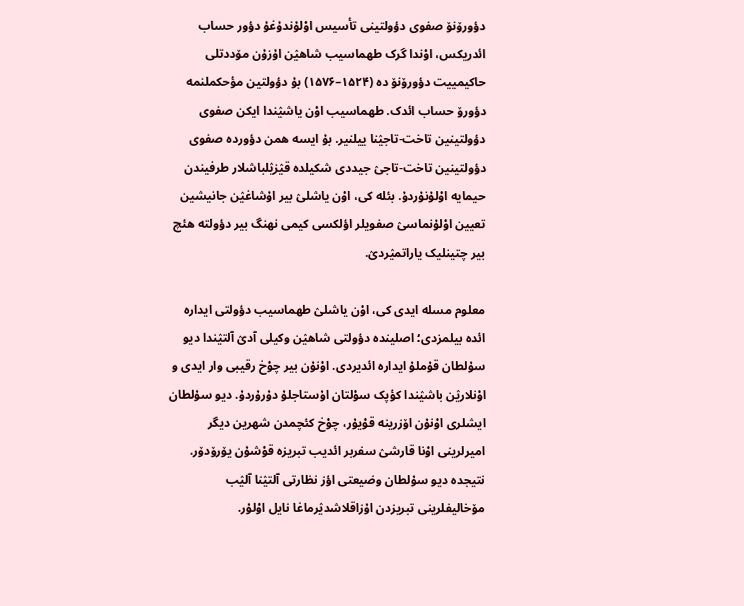دؤورۆنۆ صفوی دؤولتینی تأسیس اوْلۇندۇغۇ دؤور حساب ائدریکس، اوْندا گرک طهماسیب شاهیٛن اۇزۇن مۆددتلی حاکیمییت دؤورۆنۆ ده (۱۵۲۴–۱۵۷۶) بۇ دؤولتین مؤحکملنمه دؤورۆ حساب ائدک. طهماسیب اوْن یاشیٛندا ایکن صفوی دؤولتینین تاخت-تاجیٛنا ییلنیر. بۇ ایسه همن دؤورده صفوی دؤولتینین تاخت-تاجیٛ جیددی شکیلده قیٛزیٛلباشلار طرفیندن حیمایه اوْلۇنۇردۇ. بئله کی، اوْن یاشلیٛ بیر اۇشاغیٛن جانیشین تعیین اوْلۇنماسیٛ صفویلر اؤلکسی کیمی نهنگ بیر دؤولته هئچ بیر چتینلیک یاراتمیٛردیٛ.

معلوم مسله ایدی کی، اوْن یاشلیٛ طهماسیب دؤولتی ایداره ائده بیلمزدی؛ اصلینده دؤولتی شاهیٛن وکیلی آدیٛ آلتیٛندا دیو سۇلطان قۇملۇ ایداره ائدیردی. اوْنۇن بیر چوْخ رقیبی وار ایدی و اوْنلاریٛن باشیٛندا کؤپک سوْلتان اۇستاجلۇ دۇرۇردۇ. دیو سۇلطان ایشلری اوْنۇن اۆزرینه قوْیۇر، چوْخ کئچمدن شهرین دیگر امیرلرینی اوْنا قارشیٛ سفربر ائدیب تبریزه قوْشۇن یۆرۆدۆر. نتیجده دیو سۇلطان وضیعتی اؤز نظارتی آلتیٛنا آلیٛب مۆخالیفلرینی تبریزدن اۇزاقلاشدیٛرماغا نایل اوْلۇر.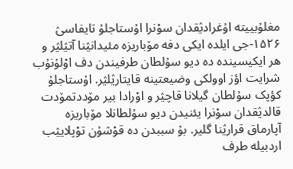مغلۇبییته اۇغرادیٛقدان سوْنرا اۇستاجلۇ تایفاسیٛ ۱۵۲۶-جی ایلده ایکی دفه مۆباریزه مئیدانیٛنا آتیٛلیٛر و هر ایکیسینده ده دیو سۇلطان طرفیندن دف اوْلۇنۇب شرایت اؤز اوولکی وضیعتینه قایتاریٛلیٛر. اۇستاجلۇ کؤپک سۇلطان گیلانا قاچیٛر و اوْرادا بیر مۆددتمۆدت قالدیٛقدان سوْنرا یئنیدن دیو سۇلطانلا مۆباریزه آپارماق قراریٛنا گلیر. بۇ سببدن ده قوْشۇن توْپلاییٛب اردبیله طرف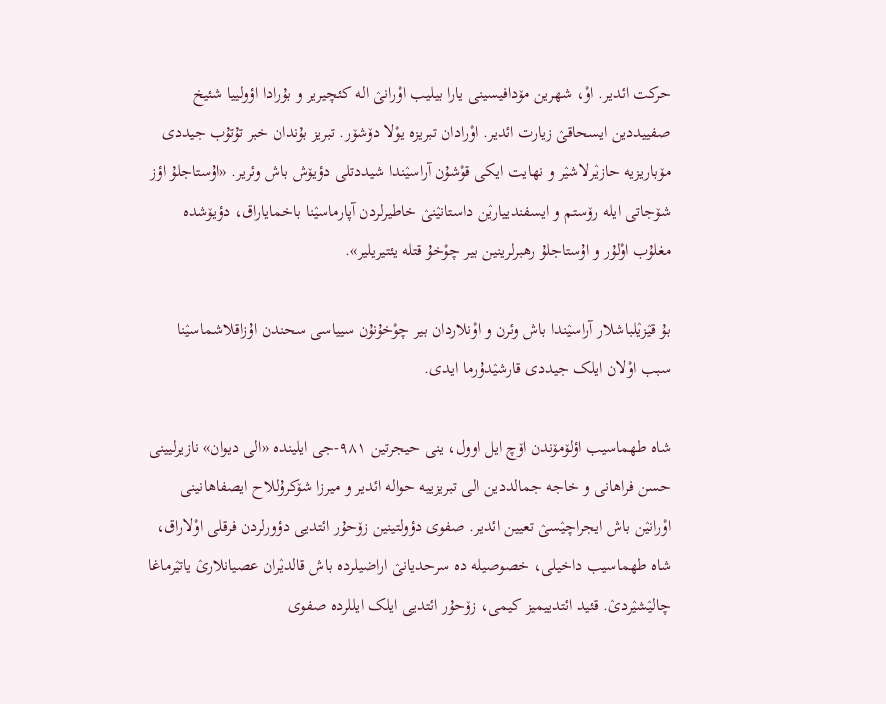حرکت ائدیر. اوْ، شهرین مۆدافیسینی یارا بیلیب اوْرانیٛ اله کئچیریر و بۇرادا اؤولییا شئیخ صفییددین ایسحاقیٛ زیارت ائدیر. اوْرادان تبریزه یوْلا دۆشۆر. تبریز بۇندان خبر تۇتۇب جیددی مۆباریزیه حازیٛرلاشیٛر و نهایت ایکی قوْشۇن آراسیٛندا شیددتلی دؤیۆش باش وئریر. «اۇستاجلۇ اؤز شۆجاتی ایله رۆستم و ایسفندییاریٛن داستانیٛنیٛ خاطیرلردن آپارماسیٛنا باخمایاراق، دؤیۆشده مغلۇب اوْلۇر و اۇستاجلۇ رهبرلرینین بیر چوْخۇ قتله یئتیریلیر».

بۇ قیٛزیٛلباشلار آراسیٛندا باش وئرن و اوْنلاردان بیر چوْخۇنۇن سییاسی سحندن اۇزاقلاشماسیٛنا سبب اوْلان ایلک جیددی قارشیٛدۇرما ایدی.

شاه طهماسیب اؤلۆمۆندن اۆچ ایل اوول، ینی حیجرتین ۹۸۱-جی ایلینده «الی دیوان» نازیرلیینی حسن فراهانی و خاجه جمالددین الی تبریزییه حواله ائدیر و میرزا شۆکرۇللاح ایصفاهانینی اوْرانیٛن باش ایجراچیٛسیٛ تعیین ائدیر. صفوی دؤولتینین زۆحۇر ائتدیی دؤورلردن فرقلی اوْلاراق، شاه طهماسیب داخیلی، خصوصیله ده سرحدیانیٛ اراضیلرده باش قالدیٛران عصیانلاریٛ یاتیٛرماغا چالیٛشیٛردیٛ. قئید ائتدییمیز کیمی، زۆحۇر ائتدیی ایلک ایللرده صفوی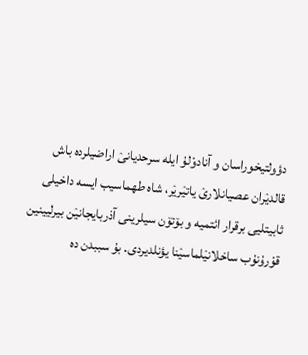دؤولتیخوراسان و آنادوْلۇ ایله سرحدیانیٛ اراضیلرده باش قالدیٛران عصیانلاریٛ یاتیٛریٛر، شاه طهماسیب ایسه داخیلی ثابیتلیی برقرار ائتمیه و بۆتۆن سیلرینی آذربایجانیٛن بیرلیینین قوْرۇنۇب ساخلانیٛلماسیٛنا یؤنلدیردی. بۇ سببدن ده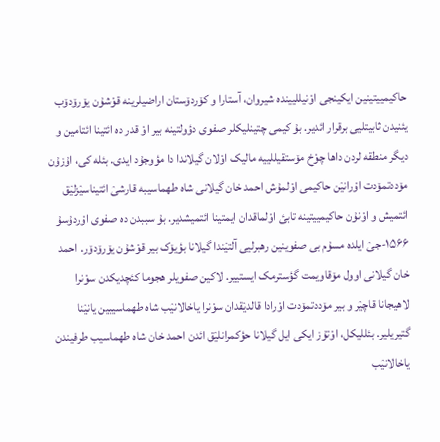حاکیمییتینین ایکینجی اوْنیللیینده شیروان، آستارا و کۆردۆستان اراضیلرینه قوْشۇن یۆرۆدۆب یئنیدن ثابیتلیی برقرار ائدیر. بۇ کیمی چتینلیکلر صفوی دؤولتینه بیر اوْ قدر ده ائتینا ائتامین و دیگر منطقه لردن داها چوْخ مۆستقیللییه مالیک اوْلان گیلاندا دا مؤوجۇد ایدی. بئله کی، اۇزۇن مۆددتمۆدت اوْرانیٛن حاکیمی اوْلمۇش احمد خان گیلانی شاه طهماسیبه قارشیٛ ائتیناسیٛزلیٛق ائتمیش و اوْنۇن حاکیمییتینه تابئ اوْلماقدان ایمتینا ائتمیشدیر. بۇ سببدن ده صفوی اوْردۇسۇ ۱۵۶۶-جیٛ ایلده مسۇم بی صفوینین رهبرلیی آلتیٛندا گیلانا بؤیۆک بیر قوْشۇن یۆرۆدۆر. احمد خان گیلانی اوول مۆقاویمت گؤسترمک ایستییر. لاکین صفویلر هجوما کئچدیکدن سوْنرا لاهیجانا قاچیٛر و بیر مۆددتمۆدت اوْرادا قالدیٛقدان سوْنرا یاخالانیٛب شاه طهماسیبین یانیٛنا گتیریلیر. بئللیکل، اوْتۇز ایکی ایل گیلانا حؤکمرانلیٛق ائدن احمد خان شاه طهماسیب طرفیندن یاخالانیٛب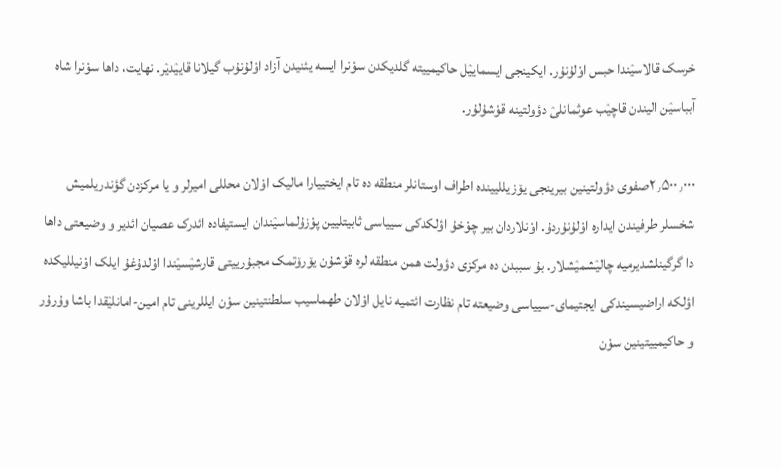خرسک قالاسیٛندا حبس اوْلۇنۇر. ایکینجی ایسماییٛل حاکیمییته گلدیکدن سوْنرا ایسه یئنیدن آزاد اوْلۇنۇب گیلانا قاییٛدیٛر. نهایت، داها سوْنرا شاه آبباسیٛن الیندن قاچیٛب عوثمانلیٛ دؤولتینه قوْشۇلۇر.

۲٫۵۰۰٫۰۰۰صفوی دؤولتینین بیرینجی یۆزیللیینده اطراف اوستانلر منطقه ده تام ایختییارا مالیک اوْلان محللی امیرلر و یا مرکزدن گؤندریلمیش شخسلر طرفیندن ایداره اوْلۇنۇردۇ. اوْنلاردان بیر چوْخۇ اؤلکدکی سییاسی ثابیتلیین پوْزۇلماسیٛندان ایستیفاده ائدرک عصیان ائدیر و وضیعتی داها دا گرگینلشدیرمیه چالیٛشمیٛشلار. بۇ سببدن ده مرکزی دؤولت همن منطقه لره قوْشۇن یۆرۆتمک مجبۇرییتی قارشیٛسیٛندا اوْلدۇغۇ ایلک اوْنیللیکده اؤلکه اراضیسیندکی ایجتیمای-سییاسی وضیعته تام نظارت ائتمیه نایل اوْلان طهماسیب سلطنتینین سوْن ایللرینی تام امین-امانلیٛقدا باشا وۇرۇر و حاکیمییتینین سوْن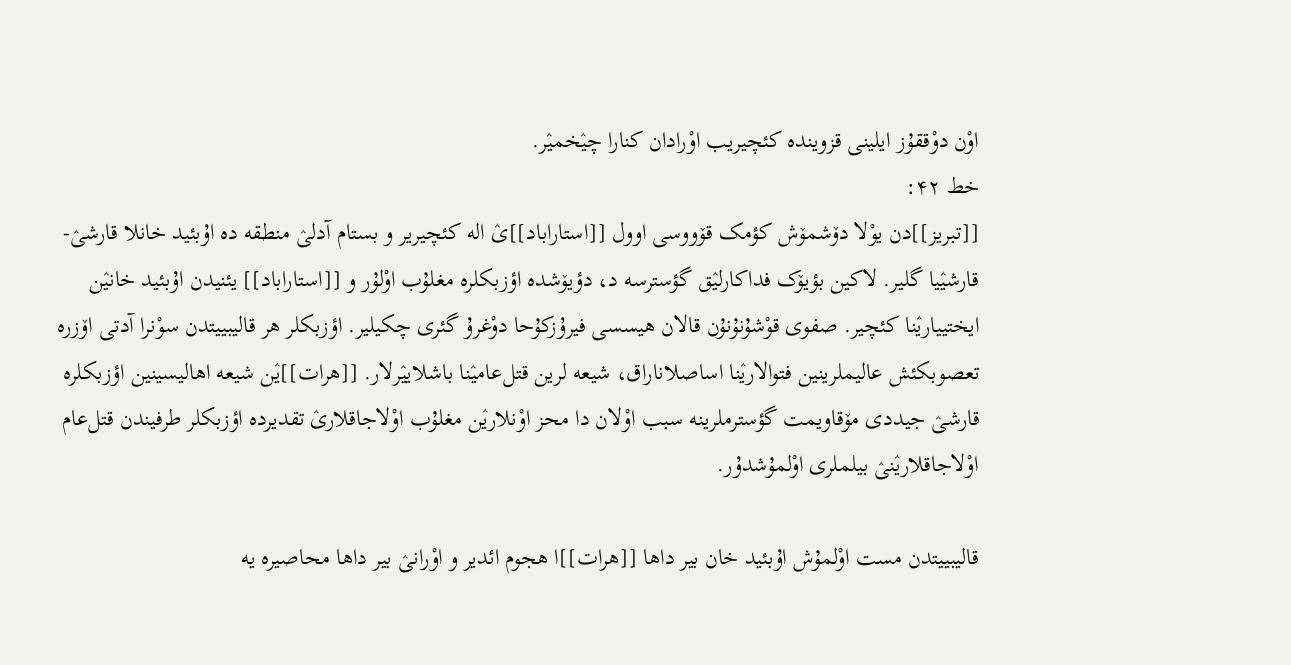اوْن دوْققۇز ایلینی قزوینده کئچیریب اوْرادان کنارا چیٛخمیٛر.
خط ۴۲:
[[تبریز]]دن یوْلا دۆشمۆش کؤمک قۆووسی اوول [[استاراباد]]یٛ اله کئچیریر و بستام آدلیٛ منطقه ده اۇبئید خانلا قارشیٛ-قارشیٛیا گلیر. لاکین بؤیۆک فداکارلیٛق گؤسترسه د، دؤیۆشده اؤزبکلره مغلۇب اوْلۇر و [[استاراباد]] یئنیدن اۇبئید خانیٛن ایختییاریٛنا کئچیر. صفوی قوْشۇنۇنۇن قالان هیسسی فیرۇزکۇحا دوْغرۇ گئری چکیلیر. اؤزبکلر هر قالیبییتدن سوْنرا آدتی اۆزره تعصوبکئش عالیملرینین فتوالاریٛنا اساصلاناراق، شیعه لرین قتل‌عامیٛنا باشلاییٛرلار. [[هرات]]یٛن شیعه اهالیسینین اؤزبکلره قارشیٛ جیددی مۆقاویمت گؤسترملرینه سبب اوْلان دا محز اوْنلاریٛن مغلۇب اوْلاجاقلاریٛ تقدیرده اؤزبکلر طرفیندن قتل‌عام اوْلاجاقلاریٛنیٛ بیلملری اوْلمۇشدۇر.

قالیبییتدن مست اوْلمۇش اۇبئید خان بیر داها [[هرات]]ا هجوم ائدیر و اوْرانیٛ بیر داها محاصیره یه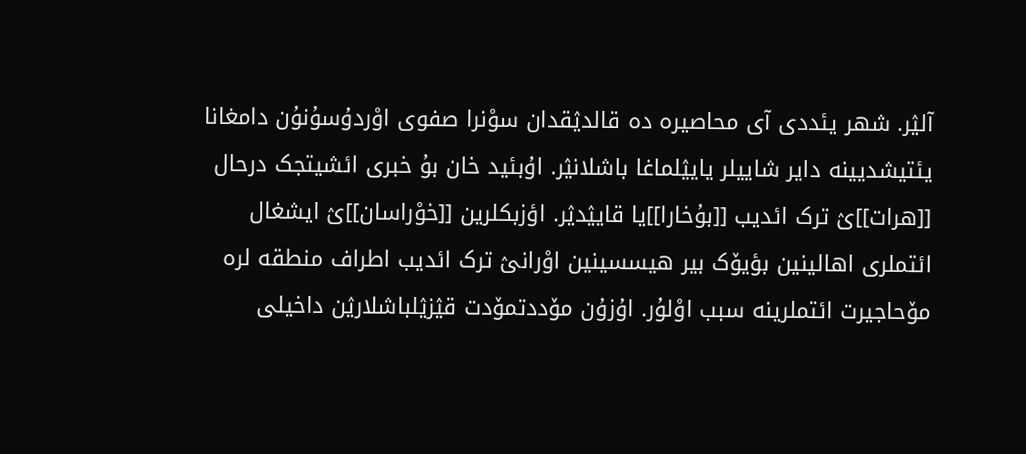آلیٛر. شهر یئددی آی محاصیره ده قالدیٛقدان سوْنرا صفوی اوْردۇسۇنۇن دامغانا یئتیشدیینه دایر شاییلر یاییٛلماغا باشلانیٛر. اۇبئید خان بۇ خبری ائشیتجک درحال [[هرات]]یٛ ترک ائدیب [[بۇخارا]]یا قاییٛدیٛر. اؤزبکلرین [[خوْراسان]]یٛ ایشغال ائتملری اهالینین بؤیۆک بیر هیسسینین اوْرانیٛ ترک ائدیب اطراف منطقه لره مۆحاجیرت ائتملرینه سبب اوْلۇر. اۇزۇن مۆددتمۆدت قیٛزیٛلباشلاریٛن داخیلی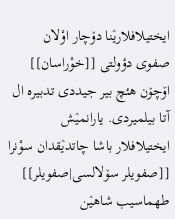ایختیلافلاریٛنا دۆچار اوْلان صفوی دؤولتی [[خوْراسان]] اۆچۆن هئچ بیر جیددی تدبیره ال آتا بیلمیردی. یارانمیٛش ایختیلافلار باشا چاتدیٛقدان سوْنرا [[صفویلر سۆلالسی|صفویلر]] طهماسیب شاهیٛن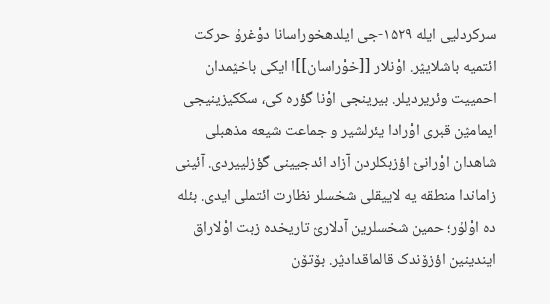سرکردلیی ایله ۱۵۲۹-جی ایلدهخوراسانا دوْغرۇ حرکت ائتمیه باشلاییٛر. اوْنلار [[خوْراسان]]ا ایکی باخیٛمدان احمییت وئریردیلر. بیرینجی اوْنا گؤره کی، سککیزینیجی ایمامیٛن قبری اوْرادا یئرلشیر و جماعت شیعه مذهبلی شاهدان اوْرانیٛ اؤزبکلردن آزاد ائدجیینی گؤزلییردی. آئینی زاماندا منطقه یه لاییقلی شخسلر نظارت ائتملی ایدی. بئله ده اوْلۇر؛ حمین شخسلرین آدلاریٛ تاریخده زبت اوْلاراق ایندینین اؤزۆندک قالماقدادیٛر. بۆتۆن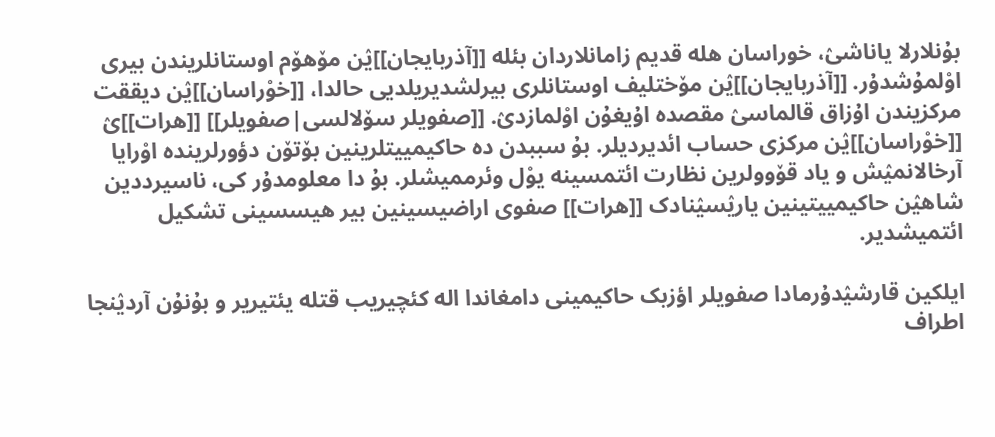بۇنلارلا یاناشیٛ، خوراسان هله قدیم زامانلاردان بئله [[آذربایجان]]یٛن مۆهۆم اوستانلریندن بیری اوْلمۇشدۇر. [[آذربایجان]]یٛن مۆختلیف اوستانلری بیرلشدیریلدیی حالدا، [[خوْراسان]]یٛن دیققت مرکزیندن اۇزاق قالماسیٛ مقصده اۇیغۇن اوْلمازدیٛ. [[صفویلر سۆلالسی|صفویلر]] [[هرات]]یٛ [[خوْراسان]]یٛن مرکزی حساب ائدیردیلر. بۇ سببدن ده حاکیمییتلرینین بۆتۆن دؤورلرینده اوْرایا آرخالانمیٛش و یاد قۆوولرین نظارت ائتمسینه یوْل وئرممیشلر. بۇ دا معلومدۇر کی، ناسیرددین شاهیٛن حاکیمییتینین یاریٛسیٛنادک [[هرات]] صفوی اراضیسینین بیر هیسسینی تشکیل ائتمیشدیر.

ایلکین قارشیٛدۇرمادا صفویلر اؤزبک حاکیمینی دامغاندا اله کئچیریب قتله یئتیریر و بۇنۇن آردیٛنجا اطراف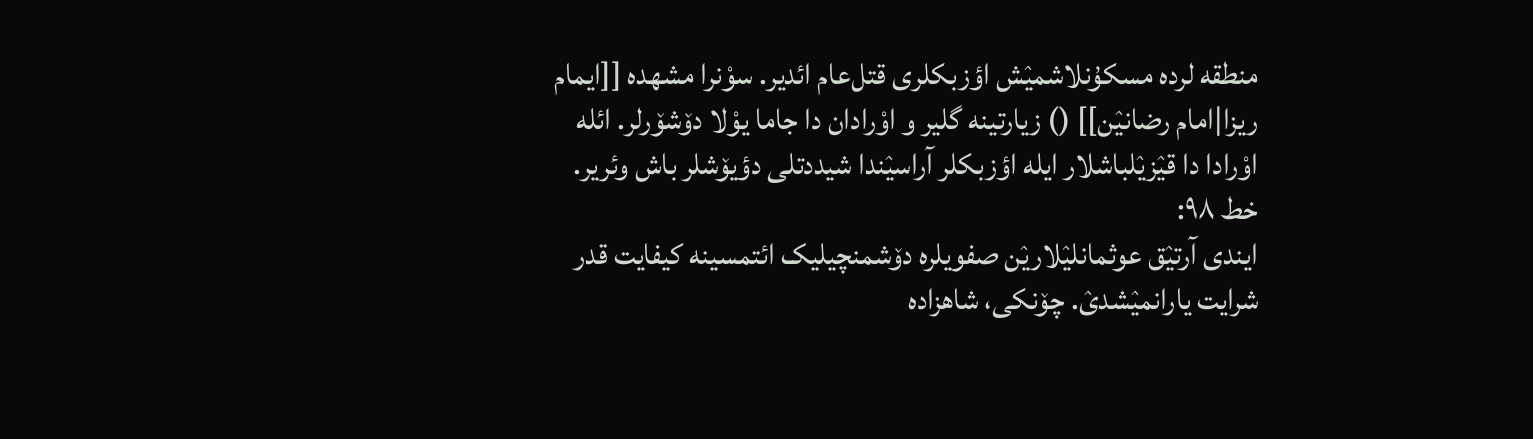منطقه لرده مسکۇنلاشمیٛش اؤزبکلری قتل‌عام ائدیر. سوْنرا مشهده [[ایمام ریزا|امام رضانیٛن]] () زیارتینه گلیر و اوْرادان دا جاما یوْلا دۆشۆرلر. ائله اوْرادا دا قیٛزیٛلباشلار ایله اؤزبکلر آراسیٛندا شیددتلی دؤیۆشلر باش وئریر.
خط ۹۸:
ایندی آرتیٛق عوثمانلیٛلاریٛن صفویلره دۆشمنچیلیک ائتمسینه کیفایت قدر شرایت یارانمیٛشدیٛ. چۆنکی، شاهزاده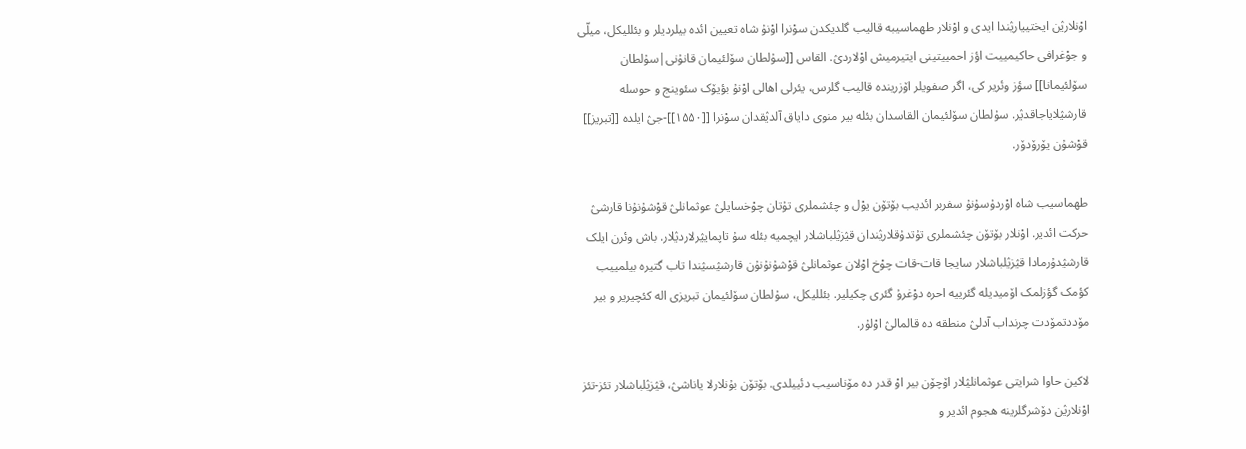اوْنلاریٛن ایختییاریٛندا ایدی و اوْنلار طهماسیبه قالیب گلدیکدن سوْنرا اوْنۇ شاه تعیین ائده بیلردیلر و بئللیکل، میلّی و جوْغرافی حاکیمییت اؤز احمییتینی ایتیرمیش اوْلاردیٛ. القاس [[سۇلطان سۆلئیمان قانۇنی|سۇلطان سۆلئیمانا]] سؤز وئریر کی، اگر صفویلر اۆزرینده قالیب گلرس، یئرلی اهالی اوْنۇ بؤیۆک سئوینج و حوسله قارشیٛلایاجاقدیٛر. سۇلطان سۆلئیمان القاسدان بئله بیر منوی دایاق آلدیٛقدان سوْنرا [[۱۵۵۰]]-جیٛ ایلده [[تبریز]] قوْشۇن یۆرۆدۆر.

طهماسیب شاه اوْردۇسۇنۇ سفربر ائدیب بۆتۆن یوْل و چئشملری تۇتان چوْخسایلیٛ عوثمانلیٛ قوْشۇنۇنا قارشیٛ حرکت ائدیر. اوْنلار بۆتۆن چئشملری تۇتدۇقلاریٛندان قیٛزیٛلباشلار ایچمیه بئله سۇ تاپماییٛرلاردیٛلار. باش وئرن ایلک قارشیٛدۇرمادا قیٛزیٛلباشلار سایجا قات-قات چوْخ اوْلان عوثمانلیٛ قوْشۇنۇنۇن قارشیٛسیٛندا تاب گتیره بیلمییب کؤمک گؤزلمک اۆمیدیله گئرییه احره دوْغرۇ گئری چکیلیر. بئللیکل، سۇلطان سۆلئیمان تبریزی اله کئچیریر و بیر مۆددتمۆدت چرنداب آدلیٛ منطقه ده قالمالیٛ اوْلۇر.

لاکین حاوا شرایتی عوثمانلیٛلار اۆچۆن بیر اوْ قدر ده مۆناسیب دئییلدی. بۆتۆن بۇنلارلا یاناشیٛ، قیٛزیٛلباشلار تئز-تئز اوْنلاریٛن دۆشرگلرینه هجوم ائدیر و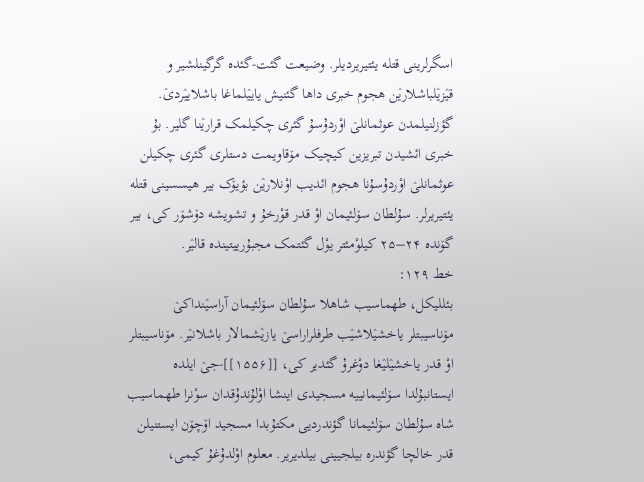اسگرلرینی قتله یئتیریردیلر. وضیعت گئت-گئده گرگینلشیر و قیٛزیٛلباشلاریٛن هجوم خبری داها گئنیش یاییٛلماغا باشلاییٛردیٛ. گؤزلنیلمدن عوثمانلیٛ اوْردۇسۇ گئری چکیلمک قراریٛنا گلیر. بۇ خبری ائشیدن تبریزین کیچیک مۆقاویمت دستلری گئری چکیلن عوثمانلیٛ اوْردۇسۇنا هجوم ائدیب اوْنلاریٛن بؤیۆک بیر هیسسینی قتله یئتیریرلر. سۇلطان سۆلئیمان اوْ قدر قوْرخۇ و تشویشه دۆشۆر کی، بیر گۆنده ۲۴–۲۵ کیلوْمئتر یوْل گئتمک مجبۇرییتینده قالیٛر.
خط ۱۲۹:
بئللیکل، طهماسیب شاهلا سۇلطان سۆلئیمان آراسیٛنداکیٛ مۆناسیبتلر یاخشیٛلاشیٛب طرفلراراسیٛ یازیٛشمالار باشلانیٛر. مۆناسیبتلر اوْ قدر یاخشیٛلیٛغا دوْغرۇ گئدیر کی، [[۱۵۵۶]]-جیٛ ایلده ایستانبۇلدا سۆلئیمانییه مسجیدی اینشا اوْلۇندۇقدان سوْنرا طهماسیب شاه سۇلطان سۆلئیمانا گؤندردیی مکتۇبدا مسجید اۆچۆن ایستنیلن قدر خالچا گؤندره بیلجیینی بیلدیریر. معلوم اوْلدۇغۇ کیمی،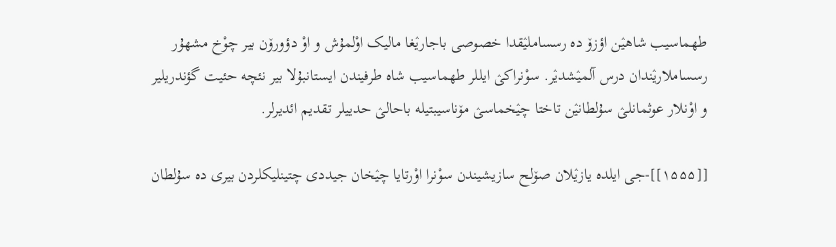طهماسیب شاهیٛن اؤزۆ ده رسساملیٛقدا خصوصی باجاریٛغا مالیک اوْلمۇش و اوْ دؤورۆن بیر چوْخ مشهۇر رسساملاریٛندان درس آلمیٛشدیٛر. سوْنراکیٛ ایللر طهماسیب شاه طرفیندن ایستانبۇلا بیر نئچه حئیت گؤندریلیر و اوْنلار عوثمانلیٛ سۇلطانیٛن تاختا چیٛخماسیٛ مۆناسیبتیله باحالیٛ حدییلر تقدیم ائدیرلر.

[[۱۵۵۵]]-جی ایلده یازیٛلان صۆلح سازیشیندن سوْنرا اوْرتایا چیٛخان جیددی چتینلیکلردن بیری ده سۇلطان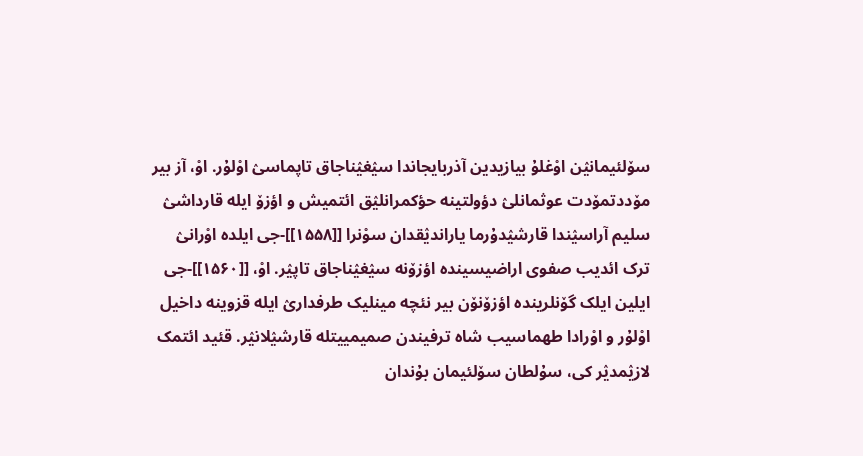سۆلئیمانیٛن اوْغلۇ بیازیدین آذربایجاندا سیٛغیٛناجاق تاپماسیٛ اوْلۇر. اوْ، آز بیر مۆددتمۆدت عوثمانلیٛ دؤولتینه حؤکمرانلیٛق ائتمیش و اؤزۆ ایله قارداشیٛ سلیم آراسیٛندا قارشیٛدۇرما یاراندیٛقدان سوْنرا [[۱۵۵۸]]-جی ایلده اوْرانیٛ ترک ائدیب صفوی اراضیسینده اؤزۆنه سیٛغیٛناجاق تاپیٛر. اوْ، [[۱۵۶۰]]-جی ایلین ایلک گۆنلرینده اؤزۆنۆن بیر نئچه مینلیک طرفداریٛ ایله قزوینه داخیل اوْلۇر و اوْرادا طهماسیب شاه ترفیندن صمیمییتله قارشیٛلانیٛر. قئید ائتمک لازیٛمدیٛر کی، سۇلطان سۆلئیمان بۇندان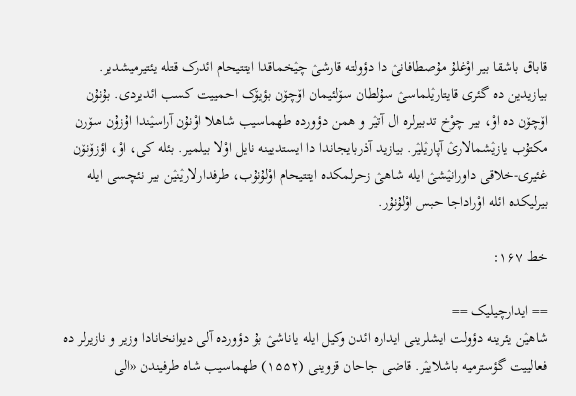قاباق باشقا بیر اوْغلۇ مۇصطافانیٛ دا دؤولته قارشیٛ چیٛخماقدا ایتتیحام ائدرک قتله یئتیرمیشدیر.
بیازیدین ده گئری قایتاریٛلماسیٛ سۇلطان سۆلئیمان اۆچۆن بؤیۆک احمییت کسب ائدیردی. بۇنۇن اۆچۆن ده اوْ، بیر چوْخ تدبیرلره ال آتیٛر و همن دؤورده طهماسیب شاهلا اوْنۇن آراسیٛندا اۇزۇن سۆرن مکتۇب یازیٛشمالاریٛ آپاریٛلیٛر. بیازید آذربایجاندا دا ایستدیینه نایل اوْلا بیلمیر. بئله کی، اوْ، اؤزۆنۆن غئیری-خلاقی داورانیٛشیٛ ایله شاهیٛ زحرلمکده ایتتیحام اوْلۇنۇب، طرفدارلاریٛنیٛن بیر نئچسی ایله بیرلیکده ائله اوْراداجا حبس اوْلۇنۇر.

خط ۱۶۷:

== ایدارچیلیک ==
شاهیٛن یئرینه دؤولت ایشلرینی ایداره ائدن وکیل ایله یاناشیٛ بۇ دؤورده آلی دیوانخانادا وزیر و نازیرلر ده فعالییت گؤسترمیه باشلاییٛر. قاضی جاحان قزوینی (۱۵۵۲) طهماسیب شاه طرفیندن «الی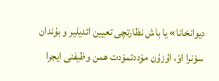دیوانخانا» یا باش نظارتچی تعیین ائدیلیر و بۇندان سوْنرا اوْ، اۇزۇن مۆددتمۆدت همن وظیفنی ایجرا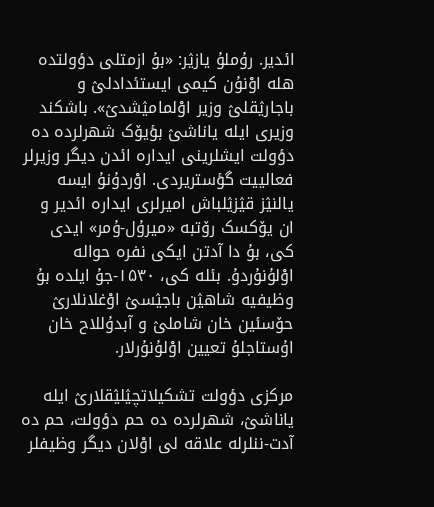ائدیر. رۇملۇ یازیٛر: «بۇ ازمتلی دؤولتده هله اوْنۇن کیمی ایستئدادلیٛ و باجاریٛقلیٛ وزیر اوْلمامیٛشدیٛ». باشکند وزیری ایله یاناشیٛ بؤیۆک شهرلرده ده دؤولت ایشلرینی ایداره ائدن دیگر وزیرلر فعالییت گؤستریردی. اوْردۇنۇ ایسه یالنیٛز قیٛزیٛلباش امیرلری ایداره ائدیر و ان یۆکسک رۆتبه «میرۇل-ۇمر» ایدی کی، بۇ دا آدتن ایکی نفره حواله اوْلۇنۇردۇ. بئله کی، ۱۵۳۰-جۇ ایلده بۇ وظیفیه شاهیٛن باجیٛسیٛ اوْغلانلاریٛ حۆسئین خان شاملیٛ و آبدۇللاح خان اۇستاجلۇ تعیین اوْلۇنۇرلار.

مرکزی دؤولت تشکیلاتچیٛلیٛقلاریٛ ایله یاناشیٛ، شهرلرده ده حم دؤولت، حم ده آدت-ننلرله علاقه لی اوْلان دیگر وظیفلر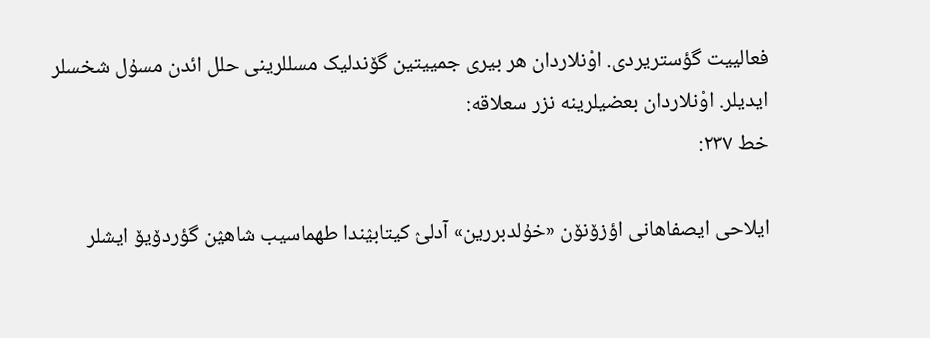فعالییت گؤستریردی. اوْنلاردان هر بیری جمییتین گۆندلیک مسللرینی حلل ائدن مسۇل شخسلر ایدیلر. اوْنلاردان بعضیلرینه نزر سعلاقه:
خط ۲۳۷:

ایلاحی ایصفاهانی اؤزۆنۆن «خۇلدبررین» آدلیٛ کیتابیٛندا طهماسیب شاهیٛن گؤردۆیۆ ایشلر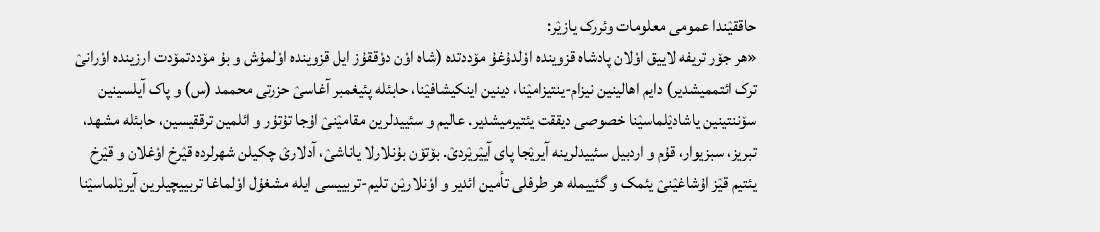حاققیٛندا عمومی معلومات وئررک یازیٛر:
«هر جۆر تریفه لاییق اوْلان پادشاه قزوینده اوْلدۇغۇ مۆددتده (شاه اوْن دوْققۇز ایل قزوینده اوْلمۇش و بۇ مۆددتمۆدت ارزینده اوْرانیٛ ترک ائتممیشدیر) دایم اهالینین نیزام-ینتیزامیٛنا، دینین اینکیشافیٛنا، حابئله پئیغمبر آغاسیٛ حزرتی محممد (س) و پاک آیلسینین سۆننتینین یاشادیٛلماسیٛنا خصوصی دیققت یئتیرمیشدیر. عالیم و سئییدلرین مقامیٛنیٛ اۇجا تۇتۇر و ائلمین ترققیسین، حابئله مشهد، تبریز، سبزیوار، قۇم و اردبیل سئییدلرینه آیریٛجا پای آییٛریٛردیٛ. بۆتۆن بۇنلارلا یاناشیٛ، آدلاریٛ چکیلن شهرلرده قیٛرخ اوْغلان و قیٛرخ یئتیم قیٛز اۇشاغیٛنیٛ یئمک و گئییمله هر طرفلی تأمین ائدیر و اوْنلاریٛن تلیم-تربییسی ایله مشغۇل اوْلماغا تربییچیلرین آیریٛلماسیٛنا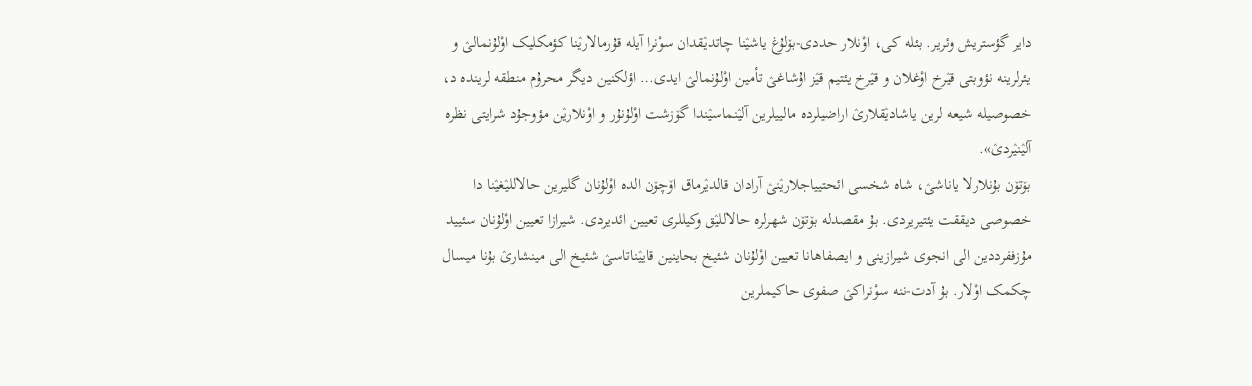دایر گؤستریش وئریر. بئله کی، اوْنلار حددی-بۆلۇغ یاشیٛنا چاتدیٛقدان سوْنرا آیله قۇرمالاریٛنا کؤمکلیک اوْلۇنمالیٛ و یئرلرینه نؤوبتی قیٛرخ اوْغلان و قیٛرخ یئتیم قیٛز اۇشاغیٛ تأمین اوْلۇنمالیٛ ایدی… اؤلکنین دیگر محرۇم منطقه لرینده د، خصوصیله شیعه لرین یاشادیٛقلاریٛ اراضیلرده مالییلرین آلیٛنماسیٛندا گۆزشت اوْلۇنۇر و اوْنلاریٛن مؤوجۇد شرایتی نظره آلیٛنیٛردیٛ».
بۆتۆن بۇنلارلا یاناشیٛ، شاه شخسی ائحتییاجلاریٛنیٛ آرادان قالدیٛرماق اۆچۆن الده اوْلۇنان گلیرین حالاللیٛغیٛنا دا خصوصی دیققت یئتیریردی. بۇ مقصدله بۆتۆن شهرلره حالاللیٛق وکیللری تعیین ائدیردی. شیرازا تعیین اوْلۇنان سئیید مۇزففرددین الی انجوی شیرازینی و ایصفاهانا تعیین اوْلۇنان شئیخ بحاینین قاییٛناتاسیٛ شئیخ الی مینشاریٛ بۇنا میسال چکمک اوْلار. بۇ آدت-ننه سوْنراکیٛ صفوی حاکیملرین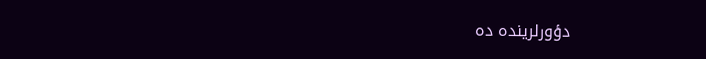دؤورلرینده ده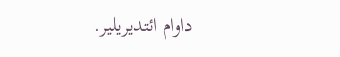داوام ائتدیریلیر.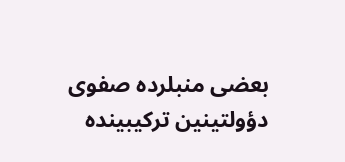بعضی منبلرده صفوی دؤولتینین ترکیبینده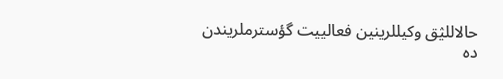حالاللیٛق وکیللرینین فعالییت گؤسترملریندن ده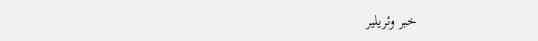خبر وئریلیر